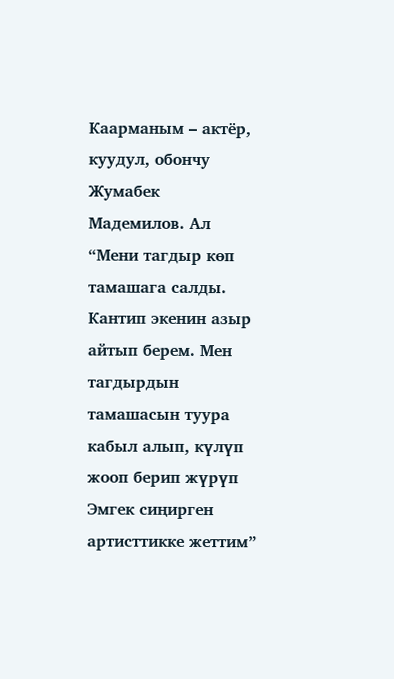Каарманым – актёр, куудул, обончу Жумабек Мадемилов. Ал “Мени тагдыр көп тамашага салды. Кантип экенин азыр айтып берем. Мен тагдырдын тамашасын туура кабыл алып, күлүп жооп берип жүрүп Эмгек сиңирген артисттикке жеттим”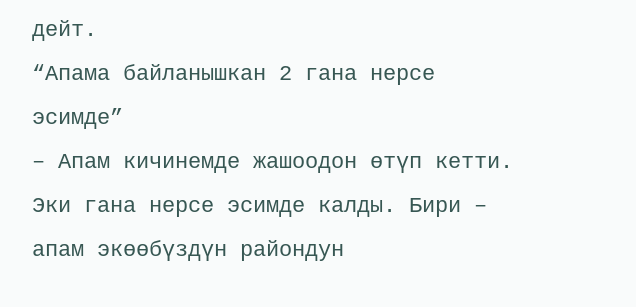дейт.
“Апама байланышкан 2 гана нерсе эсимде”
– Апам кичинемде жашоодон өтүп кетти. Эки гана нерсе эсимде калды. Бири – апам экөөбүздүн райондун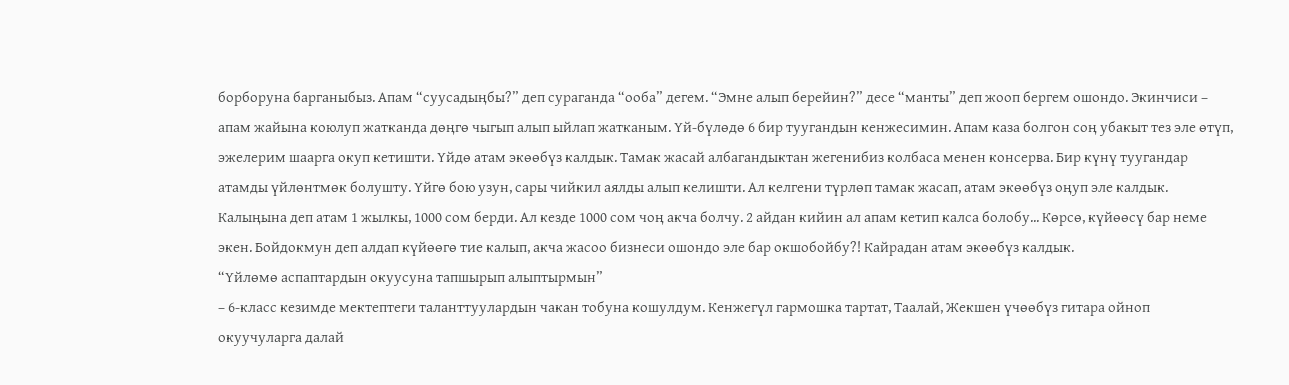борборуна барганыбыз. Апам “суусадыңбы?” деп сураганда “ооба” дегем. “Эмне алып берейин?” десе “манты” деп жооп бергем ошондо. Экинчиси – апам жайына коюлуп жатканда дөңгө чыгып алып ыйлап жатканым. Үй-бүлөдө 6 бир туугандын кенжесимин. Апам каза болгон соң убакыт тез эле өтүп, эжелерим шаарга окуп кетишти. Үйдө атам экөөбүз калдык. Тамак жасай албагандыктан жегенибиз колбаса менен консерва. Бир күнү туугандар атамды үйлөнтмөк болушту. Үйгө бою узун, сары чийкил аялды алып келишти. Ал келгени түрлөп тамак жасап, атам экөөбүз оңуп эле калдык. Калыңына деп атам 1 жылкы, 1000 сом берди. Ал кезде 1000 сом чоң акча болчу. 2 айдан кийин ал апам кетип калса болобу... Көрсө, күйөөсү бар неме экен. Бойдокмун деп алдап күйөөгө тие калып, акча жасоо бизнеси ошондо эле бар окшобойбу?! Кайрадан атам экөөбүз калдык.
“Үйлөмө аспаптардын окуусуна тапшырып алыптырмын”
– 6-класс кезимде мектептеги таланттуулардын чакан тобуна кошулдум. Кенжегүл гармошка тартат, Таалай, Жекшен үчөөбүз гитара ойноп окуучуларга далай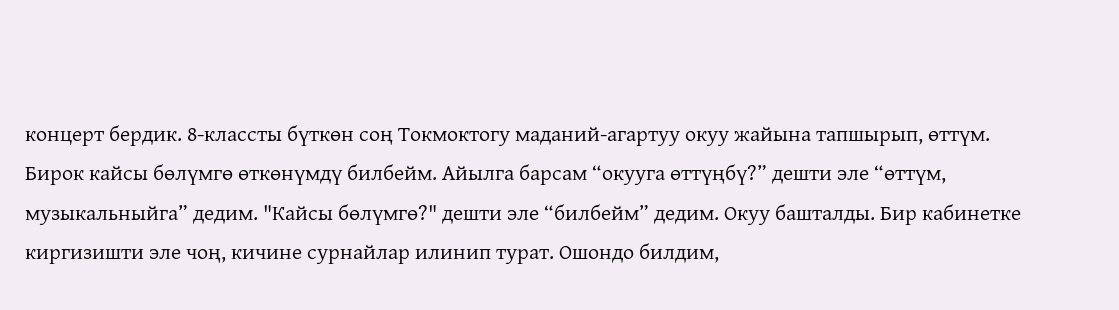концерт бердик. 8-классты бүткөн соң Токмоктогу маданий-агартуу окуу жайына тапшырып, өттүм. Бирок кайсы бөлүмгө өткөнүмдү билбейм. Айылга барсам “окууга өттүңбү?” дешти эле “өттүм, музыкальныйга” дедим. "Кайсы бөлүмгө?" дешти эле “билбейм” дедим. Окуу башталды. Бир кабинетке киргизишти эле чоң, кичине сурнайлар илинип турат. Ошондо билдим,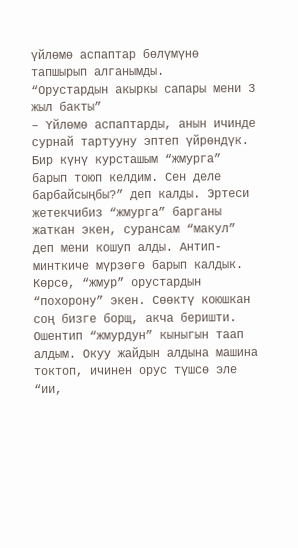үйлөмө аспаптар бөлүмүнө тапшырып алганымды.
“Орустардын акыркы сапары мени 3 жыл бакты”
– Үйлөмө аспаптарды, анын ичинде сурнай тартууну эптеп үйрөндүк. Бир күнү курсташым “жмурга” барып тоюп келдим. Сен деле барбайсыңбы?” деп калды. Эртеси жетекчибиз “жмурга” барганы жаткан экен, сурансам “макул” деп мени кошуп алды. Антип-минткиче мүрзөгө барып калдык. Көрсө, “жмур” орустардын “похорону” экен. Сөөктү коюшкан соң бизге борщ, акча беришти. Ошентип “жмурдун” кыныгын таап алдым. Окуу жайдын алдына машина токтоп, ичинен орус түшсө эле “ии,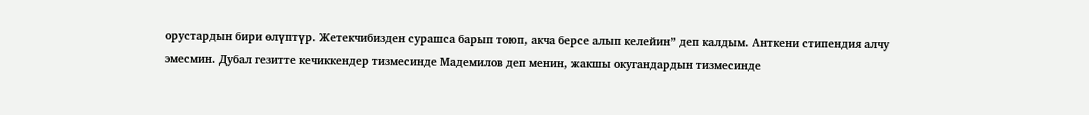орустардын бири өлүптүр. Жетекчибизден сурашса барып тоюп, акча берсе алып келейин” деп калдым. Анткени стипендия алчу эмесмин. Дубал гезитте кечиккендер тизмесинде Мадемилов деп менин, жакшы окугандардын тизмесинде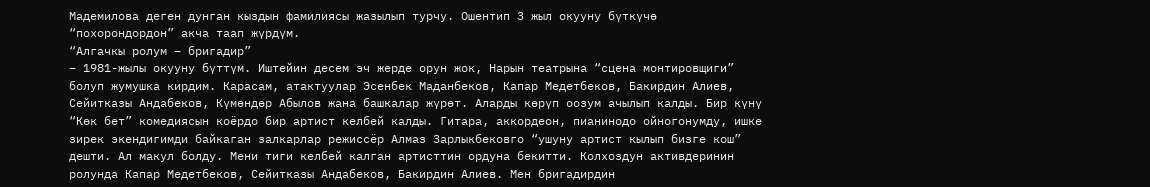Мадемилова деген дунган кыздын фамилиясы жазылып турчу. Ошентип 3 жыл окууну бүткүчө “похорондордон” акча таап жүрдүм.
“Алгачкы ролум – бригадир”
– 1981-жылы окууну бүттүм. Иштейин десем эч жерде орун жок, Нарын театрына “сцена монтировщиги” болуп жумушка кирдим. Карасам, атактуулар Эсенбек Маданбеков, Капар Медетбеков, Бакирдин Алиев, Сейитказы Андабеков, Күмөндөр Абылов жана башкалар жүрөт. Аларды көрүп оозум ачылып калды. Бир күнү “Көк бет” комедиясын коёрдо бир артист келбей калды. Гитара, аккордеон, пианинодо ойногонумду, ишке зирек экендигимди байкаган залкарлар режиссёр Алмаз Зарлыкбековго “ушуну артист кылып бизге кош” дешти. Ал макул болду. Мени тиги келбей калган артисттин ордуна бекитти. Колхоздун активдеринин ролунда Капар Медетбеков, Сейитказы Андабеков, Бакирдин Алиев. Мен бригадирдин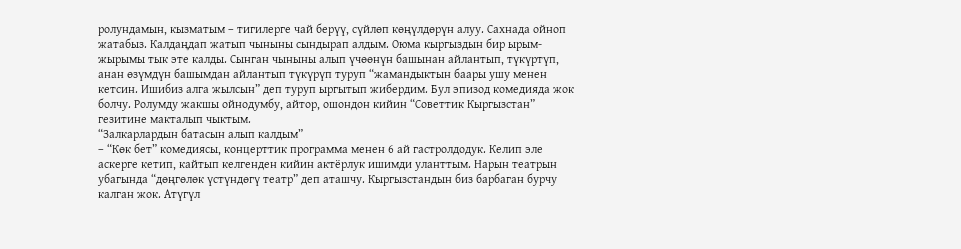ролундамын, кызматым – тигилерге чай берүү, сүйлөп көңүлдөрүн алуу. Сахнада ойноп жатабыз. Калдаңдап жатып чыныны сындырап алдым. Оюма кыргыздын бир ырым-жырымы тык эте калды. Сынган чыныны алып үчөөнүн башынан айлантып, түкүртүп, анан өзүмдүн башымдан айлантып түкүрүп туруп “жамандыктын баары ушу менен кетсин. Ишибиз алга жылсын” деп туруп ыргытып жибердим. Бул эпизод комедияда жок болчу. Ролумду жакшы ойнодумбу, айтор, ошондон кийин “Советтик Кыргызстан” гезитине макталып чыктым.
“Залкарлардын батасын алып калдым”
– “Көк бет” комедиясы, концерттик программа менен 6 ай гастролдодук. Келип эле аскерге кетип, кайтып келгенден кийин актёрлук ишимди уланттым. Нарын театрын убагында “дөңгөлөк үстүндөгү театр” деп аташчу. Кыргызстандын биз барбаган бурчу калган жок. Атүгүл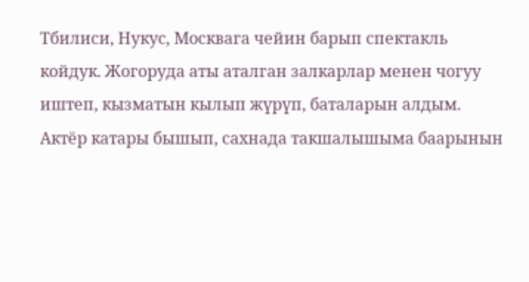Тбилиси, Нукус, Москвага чейин барып спектакль койдук. Жогоруда аты аталган залкарлар менен чогуу иштеп, кызматын кылып жүрүп, баталарын алдым. Актёр катары бышып, сахнада такшалышыма баарынын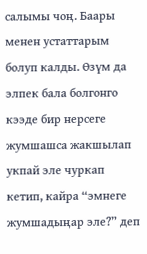салымы чоң. Баары менен устаттарым болуп калды. Өзүм да элпек бала болгонго кээде бир нерсеге жумшашса жакшылап укпай эле чуркап кетип, кайра “эмнеге жумшадыңар эле?” деп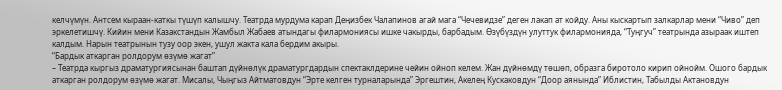келчүмүн. Антсем кыраан-каткы түшүп калышчу. Театрда мурдума карап Деңизбек Чалапинов агай мага “Чечевидзе” деген лакап ат койду. Аны кыскартып залкарлар мени “Чиво” деп эркелетишчү. Кийин мени Казакстандын Жамбыл Жабаев атындагы филармониясы ишке чакырды, барбадым. Өзүбүздүн улуттук филармонияда, “Туңгуч” театрында азыраак иштеп калдым. Нарын театрынын тузу оор экен, ушул жакта кала бердим акыры.
“Бардык аткарган ролдорум өзүмө жагат”
– Театрда кыргыз драматургиясынан баштап дүйнөлүк драматургдардын спектаклдерине чейин ойноп келем. Жан дүйнөмдү төшөп, образга биротоло кирип ойнойм. Ошого бардык аткарган ролдорум өзүмө жагат. Мисалы, Чыңгыз Айтматовдун “Эрте келген турналарында” Эргештин, Акелең Кускаковдун “Доор аянында” Иблистин, Табылды Актановдун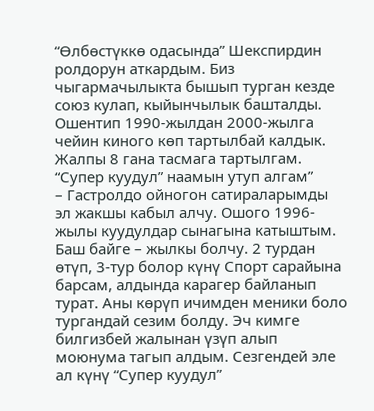“Өлбөстүккө одасында” Шекспирдин ролдорун аткардым. Биз чыгармачылыкта бышып турган кезде союз кулап, кыйынчылык башталды. Ошентип 1990-жылдан 2000-жылга чейин киного көп тартылбай калдык. Жалпы 8 гана тасмага тартылгам.
“Супер куудул” наамын утуп алгам”
– Гастролдо ойногон сатираларымды эл жакшы кабыл алчу. Ошого 1996-жылы куудулдар сынагына катыштым. Баш байге – жылкы болчу. 2 турдан өтүп, 3-тур болор күнү Спорт сарайына барсам, алдында карагер байланып турат. Аны көрүп ичимден меники боло тургандай сезим болду. Эч кимге билгизбей жалынан үзүп алып моюнума тагып алдым. Сезгендей эле ал күнү “Супер куудул”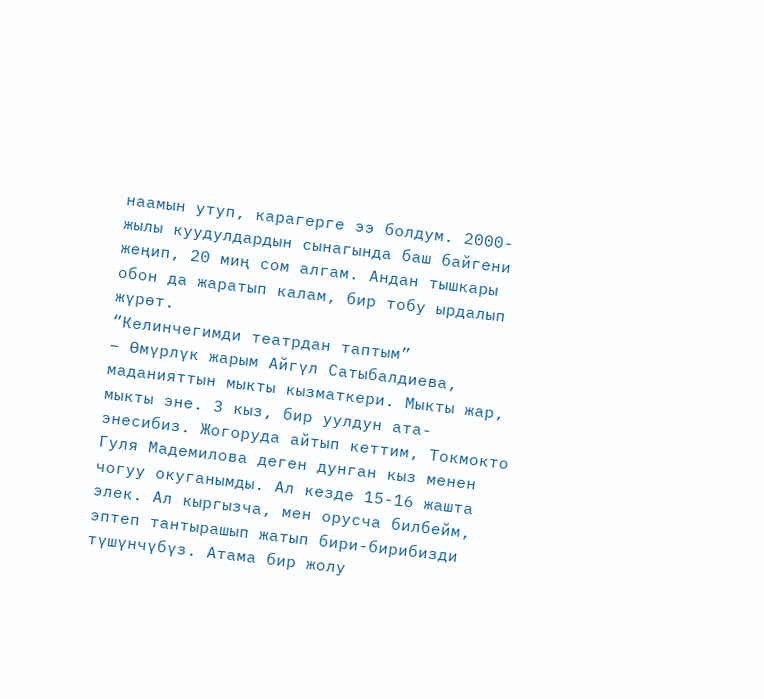наамын утуп, карагерге ээ болдум. 2000-жылы куудулдардын сынагында баш байгени жеңип, 20 миң сом алгам. Андан тышкары обон да жаратып калам, бир тобу ырдалып жүрөт.
“Келинчегимди театрдан таптым”
– Өмүрлүк жарым Айгүл Сатыбалдиева, маданияттын мыкты кызматкери. Мыкты жар, мыкты эне. 3 кыз, бир уулдун ата-энесибиз. Жогоруда айтып кеттим, Токмокто Гуля Мадемилова деген дунган кыз менен чогуу окуганымды. Ал кезде 15-16 жашта элек. Ал кыргызча, мен орусча билбейм, эптеп тантырашып жатып бири-бирибизди түшүнчүбүз. Атама бир жолу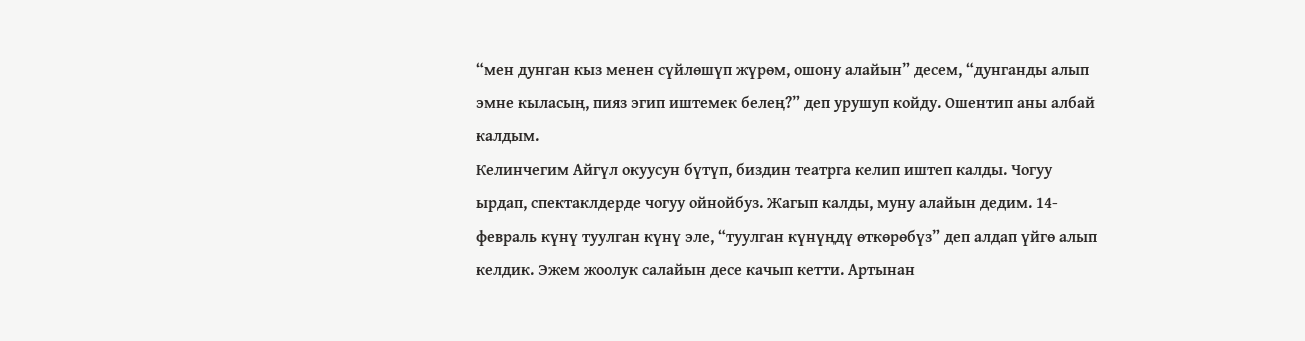“мен дунган кыз менен сүйлөшүп жүрөм, ошону алайын” десем, “дунганды алып эмне кыласың, пияз эгип иштемек белең?” деп урушуп койду. Ошентип аны албай калдым.
Келинчегим Айгүл окуусун бүтүп, биздин театрга келип иштеп калды. Чогуу ырдап, спектаклдерде чогуу ойнойбуз. Жагып калды, муну алайын дедим. 14-февраль күнү туулган күнү эле, “туулган күнүңдү өткөрөбүз” деп алдап үйгө алып келдик. Эжем жоолук салайын десе качып кетти. Артынан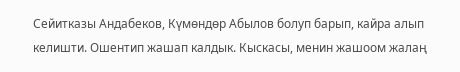Сейитказы Андабеков, Күмөндөр Абылов болуп барып, кайра алып келишти. Ошентип жашап калдык. Кыскасы, менин жашоом жалаң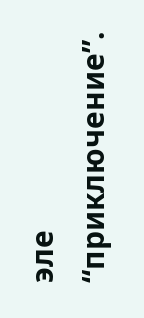эле “приключение”.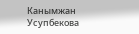Канымжан Усупбекова